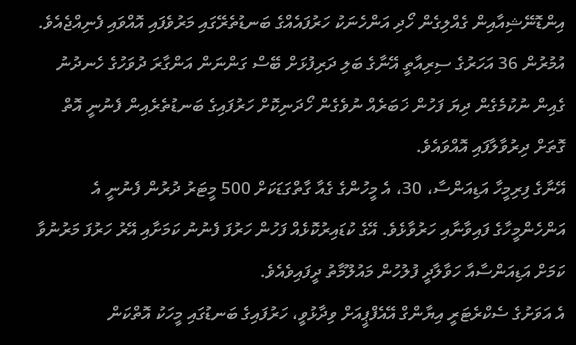އިންޑޮނޭޝިއާއިން ގެއްލިގެން ހޯދި އަންހެނަކު ހަރުފައެއްގެ ބަނޑުތެރޭގައި މަރުވެފައި އޮއްވައި ފެނިއްޖެއެވެ.
އުމުރުން 36 އަހަރުގެ ސިރިއާތީ އޭނާގެ ބަލި ދަރިފުޅަށް ބޭސް ގަންނަން އަންގާރަ ދުވަހުގެ ހެނދުނު ގެއިން ނުކުމެގެން ދިޔަ ފަހުން ޚަބަރެއް ނުވެގެން ހޯދަނިކޮށް ހަރުފައިގެ ބަނޑުތެރެއިން ފެނުނީ އޮތް ގޮތަށް ދިރުވާލާފައި އޮއްވައެވެ.
އޭނާގެ ފިރިމީހާ އަޑިއަންސާ، 30، އެ މީހުންގެ ގެއާ ގާތްގަޑަކަށް 500 މީޓަރު ދުރުން ފެނުނީ އެ އަންހެންމީހާގެ ފައިވާނާއި ހަރުވާޅެވެ. އޭގެ ކުޑައިރުކޮޅެއް ފަހުން ހަރުފަ ފެނުނު ކަމަށާއި އޭރު ހަރުފަ މަރުނުވާ ކަމަށް އަޑިއަންސާއާ ހަވާލާދީ ފުލުހުން މައުލޫމާތު ދީފައިވެއެވެ.
އެ އަވަށުގެ ސެކްރެޓަރީ އިޔާންގް އޭއެފްޕީއަށް ވިދާޅުވީ، ހަރުފައިގެ ބަނޑުގައި މީހަކު އޮތްކަން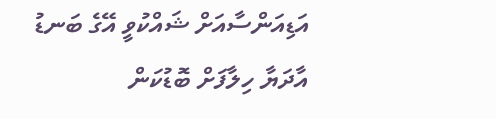އަޑިއަންސާއަށް ޝައްކުވީ އޭގެ ބަނޑު އާދަޔާ ހިލާފަށް ބޮޑުކަން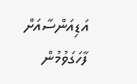އަޑިއަންސާއަށް ފާހަގަވުމުން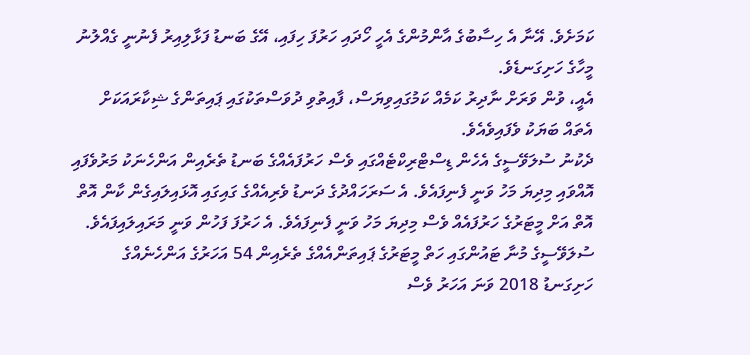ކަމަށެވެ. އޭނާ އެ ހިސާބުގެ އާންމުންގެ އެހީ ހޯދައި ހަރުފަ ހިފައި، އޭގެ ބަނޑު ފަޅާލިއިރު ފެނުނީ ގެއްލުނު މީހާގެ ހަށިގަނޑެވެ.
އެއީ، ވުން ވަރަށް ނާދިރު ކަމެއް ކަމުގައިވިޔަސް، ފާއިތުވި ދުވަސްތަކުގައި ޕައިތަންގެ ޝިކާރައަކަށް އެތައް ބަޔަކު ވެފައިވެއެވެ.
ދެކުނު ސުލަވޭސީގެ އެހެން ޑިސްޓްރިކްޓެއްގައި ވެސް ހަރުފައެއްގެ ބަނޑު ތެރެއިން އަންހެނަކު މަރުވެފައި އޮއްވައި މިދިޔަ މަހު ވަނީ ފެނިފައެވެ. އެ ސަރަހައްދުގެ ދަނޑު ވެރިއެއްގެ ގައިގައި އޮޅައިލައިގެން ކާން އޮތް އޮތް އަށް މީޓަރުގެ ހަރުފައެއް ވެސް މިދިޔަ މަހު ވަނީ ފެނިފައެވެ. އެ ހަރުފަ ފަހުން ވަނީ މަރައިލައިފައެވެ.
ސުލަވޭސީގެ މުނާ ޓައުންގައި ހަތް މީޓަރުގެ ޕައިތަންއެއްގެ ތެރެއިން 54 އަހަރުގެ އަންހެނެއްގެ ހަށިގަނޑު 2018 ވަނަ އަހަރު ވެސް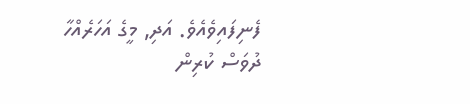ފެނިފައިވެއެވެ. އަދި, މީގެ އަހަރެއްހާ ދުވަސް ކުރިން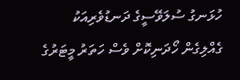ހުޅަނގު ސުލަވޭސީގެ ދަނޑުވެރިއަކު ގެއްލިގެން ހޯދަނިކޮށް ވެސް ހަތަރު މީޓަރުގެ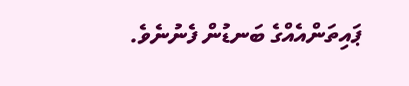ޕައިތަންއެއްގެ ބަނޑުން ފެނުނެވެ.